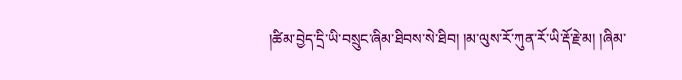།ཚིམ་བྱེད་དྲི་ཡི་བསྲུང་ཞིམ་ཐིབས་སེ་ཐིབ། །མ་ལུས་རོ་ཀུན་རོ་ཡི་རྡོ་རྗེ་མ། །ཞིམ་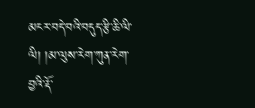མངར་བདེ་བའི་བདུད་རྩི་ཆི་ལི་ལི། །མ་ལུས་རེག་ཀུན་རེག་བྱའི་རྡོ་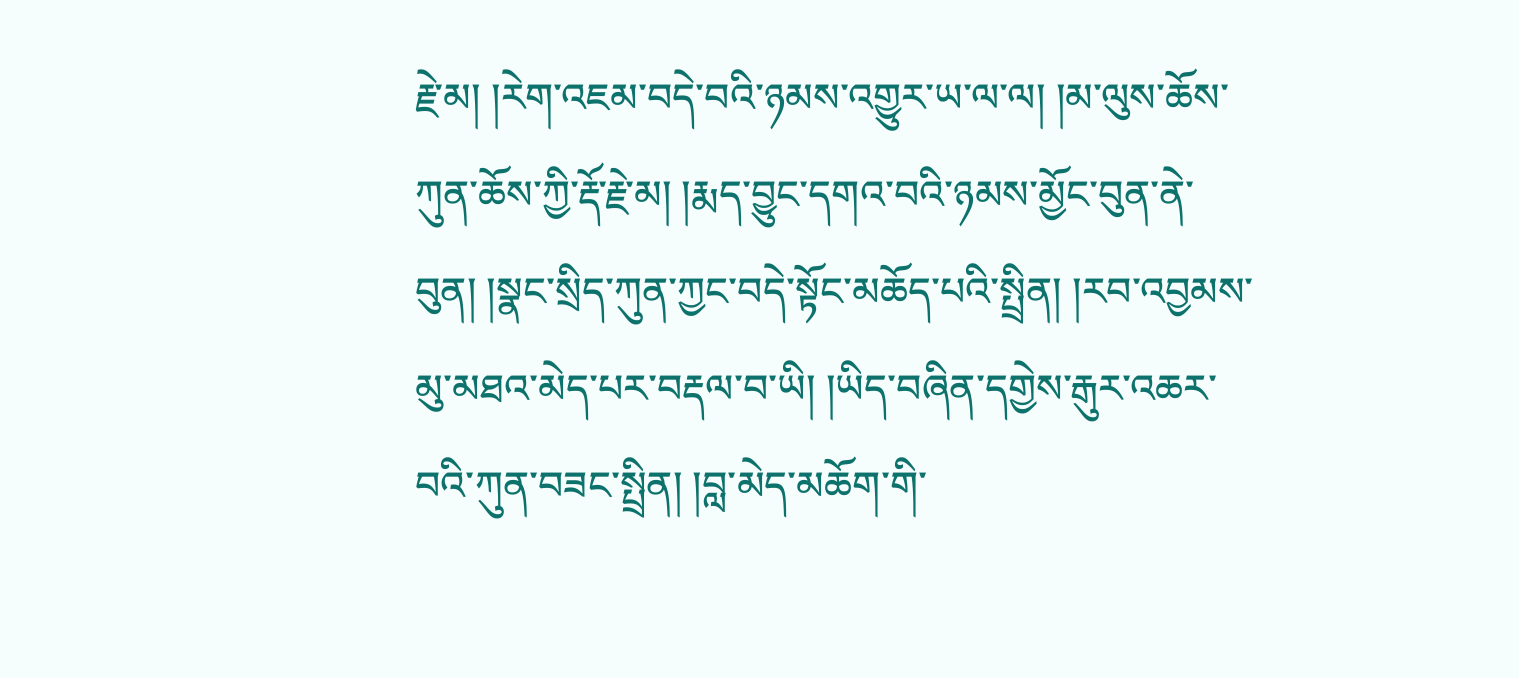རྗེ་མ། །རེག་འཇམ་བདེ་བའི་ཉམས་འགྱུར་ཡ་ལ་ལ། །མ་ལུས་ཆོས་ཀུན་ཆོས་ཀྱི་རྡོ་རྗེ་མ། །རྨད་བྱུང་དགའ་བའི་ཉམས་མྱོང་བུན་ནེ་བུན། །སྣང་སྲིད་ཀུན་ཀྱང་བདེ་སྟོང་མཆོད་པའི་སྤྲིན། །རབ་འབྱམས་མུ་མཐའ་མེད་པར་བརྡལ་བ་ཡི། །ཡིད་བཞིན་དགྱེས་རྒུར་འཆར་བའི་ཀུན་བཟང་སྤྲིན། །བླ་མེད་མཆོག་གི་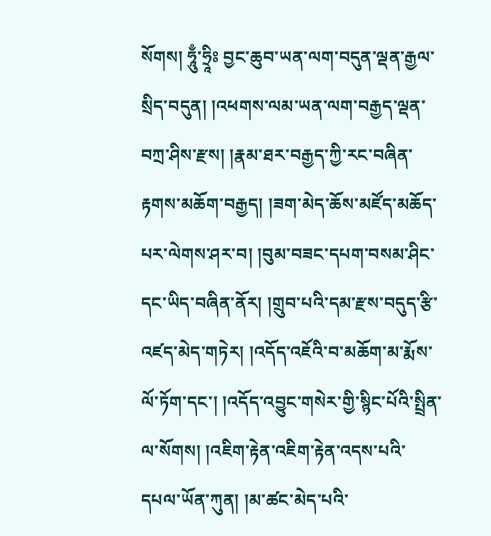སོགས། ཧཱུྃ་ཧྲཱིཿ བྱང་ཆུབ་ཡན་ལག་བདུན་ལྡན་རྒྱལ་སྲིད་བདུན། །འཕགས་ལམ་ཡན་ལག་བརྒྱད་ལྡན་བཀྲ་ཤིས་རྫས། །རྣམ་ཐར་བརྒྱད་ཀྱི་རང་བཞིན་རྟགས་མཆོག་བརྒྱད། །ཟག་མེད་ཆོས་མཛོད་མཆོད་པར་ལེགས་ཤར་བ། །བུམ་བཟང་དཔག་བསམ་ཤིང་དང་ཡིད་བཞིན་ནོར། །གྲུབ་པའི་དམ་རྫས་བདུད་རྩི་འཛད་མེད་གཏེར། །འདོད་འཇོའི་བ་མཆོག་མ་རྨོས་ལོ་ཏོག་དང་། །འདོད་འབྱུང་གསེར་གྱི་སྙིང་པོའི་སྤྲིན་ལ་སོགས། །འཇིག་རྟེན་འཇིག་རྟེན་འདས་པའི་དཔལ་ཡོན་ཀུན། །མ་ཚང་མེད་པའི་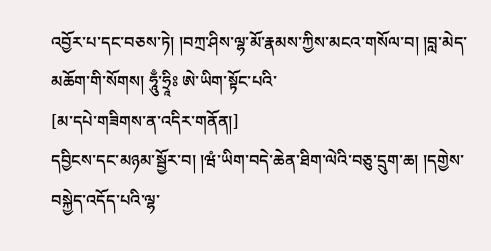འབྱོར་པ་དང་བཅས་ཏེ། །བཀྲ་ཤིས་ལྷ་མོ་རྣམས་ཀྱིས་མངའ་གསོལ་བ། །བླ་མེད་མཆོག་གི་སོགས། ཧཱུྃ་ཧྲཱིཿ ཨེ་ཡིག་སྟོང་པའི་
[མ་དཔེ་གཟིགས་ན་འདིར་གནོན།]
དབྱིངས་དང་མཉམ་སྦྱོར་བ། །ཝཾ་ཡིག་བདེ་ཆེན་ཐིག་ལེའི་བཅུ་དྲུག་ཆ། །དགྱེས་བསྐྱེད་འདོད་པའི་ལྷ་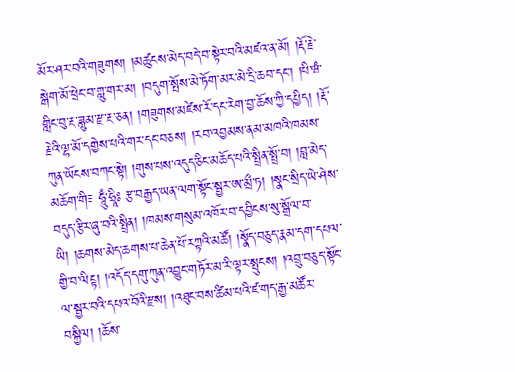མོར་ཤར་བའི་གཟུགས། །མཚུངས་མེད་བདེ་བ་སྟེར་བའི་མཛའ་ན་མོ། །རྡོ་རྗེ་སྒེག་མོ་ཕྲེང་བ་གླུ་གར་མ། །བདུག་སྤོས་མེ་ཏོག་མར་མེ་དྲི་ཆབ་དང་། །པི་ཝཾ་གླིང་བུ་རྔ་ཟླུམ་རྫ་རྔ་ཅན། །གཟུགས་མཛེས་རོ་དང་རེག་བྱ་ཆོས་ཀྱི་དཔྱིད། །རྡོ་རྗེའི་ལྷ་མོ་དགྱེས་པའི་གར་དང་བཅས། །རབ་འབྱམས་ནམ་མཁའི་ཁམས་ཀུན་ཡོངས་བཀང་སྟེ། །གུས་པས་འདུད་ཅིང་མཆོད་པའི་སྤྲིན་སྤྲོ་བ། །བླ་མེད་མཆོག་གི༴ ཧཱུྃ་ཧྲཱིཿ རྩ་བརྒྱད་ཡན་ལག་སྟོང་སྦྱར་ཨ་མྲྀ་ཏ། །སྣང་སྲིད་ཡེ་ཤེས་བདུད་རྩིར་ཞུ་བའི་སྤྲིན། །ཁམས་གསུམ་འཁོར་བ་དབྱིངས་སུ་སྒྲོལ་བ་ཡི། །ཆགས་མེད་ཆགས་པ་ཆེན་པོ་རཀྟའི་མཚོ། །སྣོད་བཅུད་རྣམ་དག་དཔལ་གྱི་བ་ལིངྟ། །འདོད་དགུ་ཀུན་འབྱུང་གཏོར་མ་རི་ལྟར་སྤུངས། །འབྲུ་བཅུད་སྟོང་ལ་སྦྱར་བའི་དཔའ་བོའི་རྫས། །འཐུང་བས་ཚིམ་པའི་ཛ་གད་རྒྱ་མཚོར་བསྐྱིལ། །ཆོས་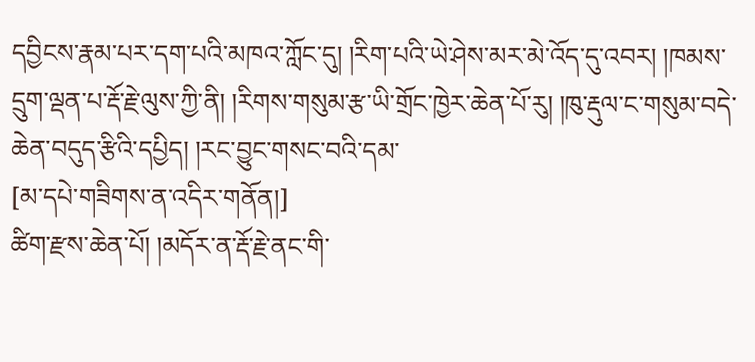དབྱིངས་རྣམ་པར་དག་པའི་མཁའ་ཀློང་དུ། །རིག་པའི་ཡེ་ཤེས་མར་མེ་འོད་དུ་འབར། །ཁམས་དྲུག་ལྡན་པ་རྡོ་རྗེ་ལུས་ཀྱི་ནི། །རིགས་གསུམ་རྩ་ཡི་གྲོང་ཁྱེར་ཆེན་པོ་རུ། །ཁུ་རྡུལ་ང་གསུམ་བདེ་ཆེན་བདུད་རྩིའི་དཔྱིད། །རང་བྱུང་གསང་བའི་དམ་
[མ་དཔེ་གཟིགས་ན་འདིར་གནོན།]
ཚིག་རྫས་ཆེན་པོ། །མདོར་ན་རྡོ་རྗེ་ནང་གི་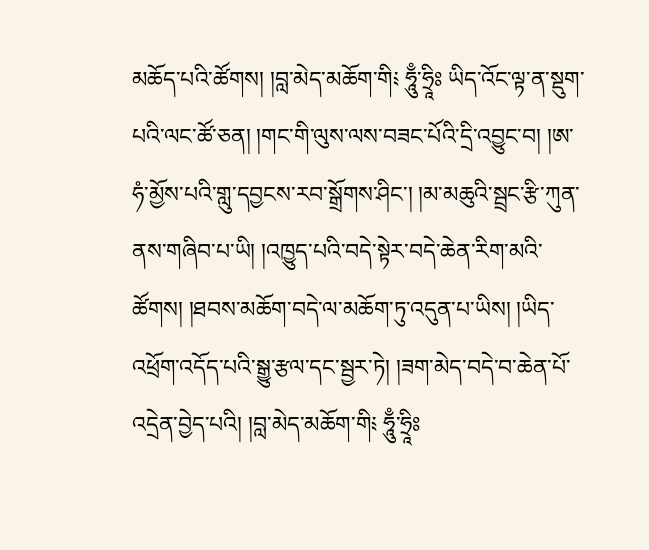མཆོད་པའི་ཚོགས། །བླ་མེད་མཆོག་གི༴ ཧཱུྃ་ཧྲཱིཿ ཡིད་འོང་ལྟ་ན་སྡུག་པའི་ལང་ཚོ་ཅན། །གང་གི་ལུས་ལས་བཟང་པོའི་དྲི་འབྱུང་བ། །ཨ་ཧཾ་མྱོས་པའི་གླུ་དབྱངས་རབ་སྒྲོགས་ཤིང་། །མ་མཆུའི་སྦྲང་རྩི་ཀུན་ནས་གཞིབ་པ་ཡི། །འཁྱུད་པའི་བདེ་སྟེར་བདེ་ཆེན་རིག་མའི་ཚོགས། །ཐབས་མཆོག་བདེ་ལ་མཆོག་ཏུ་འདུན་པ་ཡིས། །ཡིད་འཕྲོག་འདོད་པའི་སྒྱུ་རྩལ་དང་སྦྱར་ཏེ། །ཟག་མེད་བདེ་བ་ཆེན་པོ་འདྲེན་བྱེད་པའི། །བླ་མེད་མཆོག་གི༴ ཧཱུྃ་ཧྲཱིཿ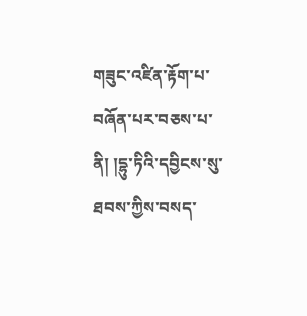གཟུང་འཛིན་རྟོག་པ་བཞོན་པར་བཅས་པ་ནི། །དྷུ་ཏིའི་དབྱིངས་སུ་ཐབས་ཀྱིས་བསད་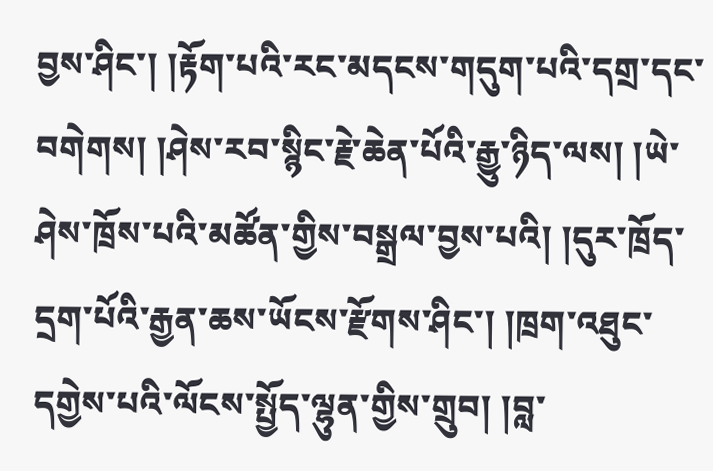བྱས་ཤིང་། །རྟོག་པའི་རང་མདངས་གདུག་པའི་དགྲ་དང་བགེགས། །ཤེས་རབ་སྙིང་རྗེ་ཆེན་པོའི་རྒྱུ་ཉིད་ལས། །ཡེ་ཤེས་ཁྲོས་པའི་མཚོན་གྱིས་བསྒྲལ་བྱས་པའི། །དུར་ཁྲོད་དྲག་པོའི་རྒྱན་ཆས་ཡོངས་རྫོགས་ཤིང་། །ཁྲག་འཐུང་དགྱེས་པའི་ལོངས་སྤྱོད་ལྷུན་གྱིས་གྲུབ། །བླ་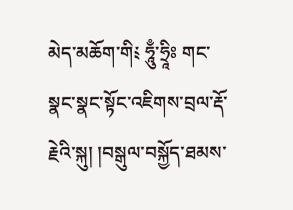མེད་མཆོག་གི༴ ཧཱུྃ་ཧྲཱིཿ གང་སྣང་སྣང་སྟོང་འཇིགས་བྲལ་རྡོ་རྗེའི་སྐུ། །བསྒུལ་བསྐྱོད་ཐམས་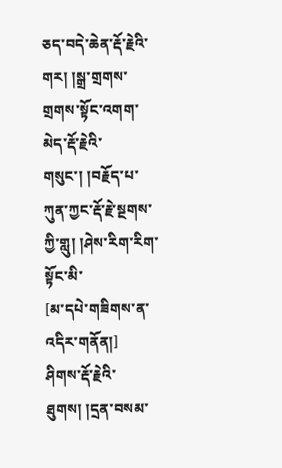ཅད་བདེ་ཆེན་རྡོ་རྗེའི་གར། །སྒྲ་གྲགས་གྲགས་སྟོང་འགག་མེད་རྡོ་རྗེའི་གསུང་། །བརྗོད་པ་ཀུན་ཀྱང་རྡོ་རྗེ་སྔགས་ཀྱི་གླུ། །ཤེས་རིག་རིག་སྟོང་མི་
[མ་དཔེ་གཟིགས་ན་འདིར་གནོན།]
ཤིགས་རྡོ་རྗེའི་ཐུགས། །དྲན་བསམ་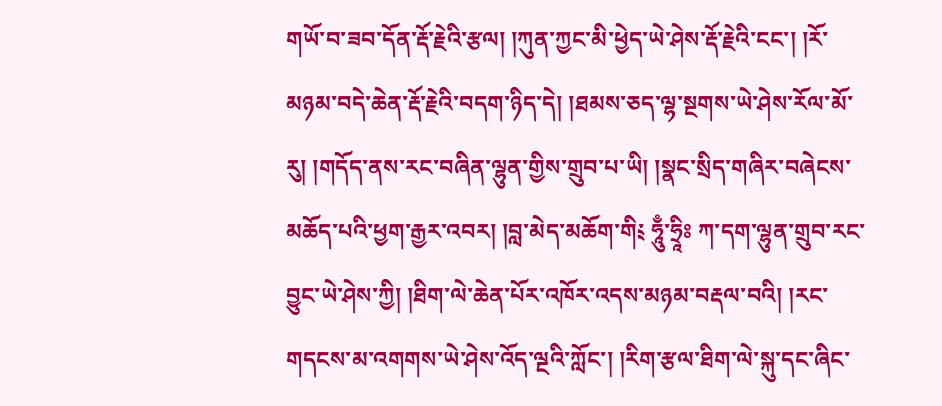གཡོ་བ་ཟབ་དོན་རྡོ་རྗེའི་རྩལ། །ཀུན་ཀྱང་མི་ཕྱེད་ཡེ་ཤེས་རྡོ་རྗེའི་ངང་། །རོ་མཉམ་བདེ་ཆེན་རྡོ་རྗེའི་བདག་ཉིད་དེ། །ཐམས་ཅད་ལྷ་སྔགས་ཡེ་ཤེས་རོལ་མོ་རུ། །གདོད་ནས་རང་བཞིན་ལྷུན་གྱིས་གྲུབ་པ་ཡི། །སྣང་སྲིད་གཞིར་བཞེངས་མཆོད་པའི་ཕྱག་རྒྱར་འབར། །བླ་མེད་མཆོག་གི༴ ཧཱུྃ་ཧྲཱིཿ ཀ་དག་ལྷུན་གྲུབ་རང་བྱུང་ཡེ་ཤེས་ཀྱི། །ཐིག་ལེ་ཆེན་པོར་འཁོར་འདས་མཉམ་བརྡལ་བའི། །རང་གདངས་མ་འགགས་ཡེ་ཤེས་འོད་ལྔའི་ཀློང་། །རིག་རྩལ་ཐིག་ལེ་སྐུ་དང་ཞིང་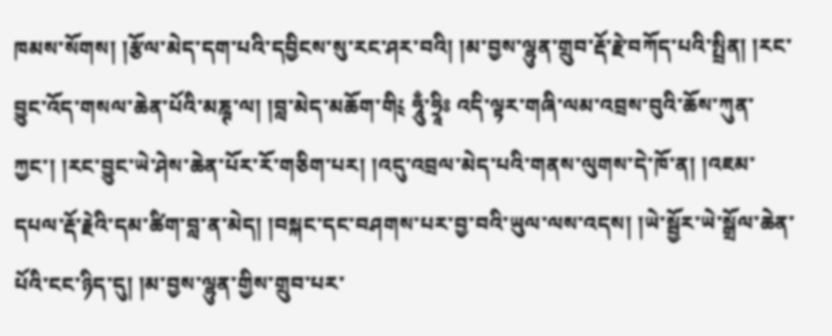ཁམས་སོགས། །རྩོལ་མེད་དག་པའི་དབྱིངས་སུ་རང་ཤར་བའི། །མ་བྱས་ལྷུན་གྲུབ་རྡོ་རྗེ་བཀོད་པའི་སྤྲིན། །རང་བྱུང་འོད་གསལ་ཆེན་པོའི་མཎྚ་ལ། །བླ་མེད་མཆོག་གི༴ ཧཱུྃ་ཧྲཱིཿ འདི་ལྟར་གཞི་ལམ་འབྲས་བུའི་ཆོས་ཀུན་ཀྱང་། །རང་བྱུང་ཡེ་ཤེས་ཆེན་པོར་རོ་གཅིག་པར། །འདུ་འབྲལ་མེད་པའི་གནས་ལུགས་དེ་ཁོ་ན། །འཇམ་དཔལ་རྡོ་རྗེའི་དམ་ཚིག་བླ་ན་མེད། །བསྐང་དང་བཤགས་པར་བྱ་བའི་ཡུལ་ལས་འདས། །ཡེ་སྦྱོར་ཡེ་སྒྲོལ་ཆེན་པོའི་ངང་ཉིད་དུ། །མ་བྱས་ལྷུན་གྱིས་གྲུབ་པར་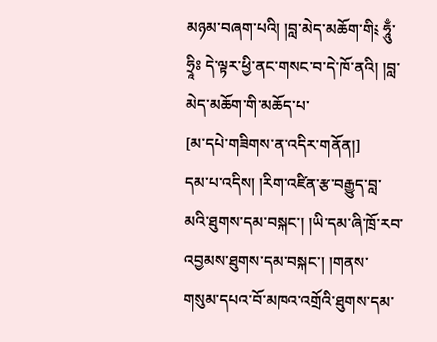མཉམ་བཞག་པའི། །བླ་མེད་མཆོག་གི༴ ཧཱུྃ་ཧྲཱིཿ དེ་ལྟར་ཕྱི་ནང་གསང་བ་དེ་ཁོ་ནའི། །བླ་མེད་མཆོག་གི་མཆོད་པ་
[མ་དཔེ་གཟིགས་ན་འདིར་གནོན།]
དམ་པ་འདིས། །རིག་འཛིན་རྩ་བརྒྱུད་བླ་མའི་ཐུགས་དམ་བསྐང་། །ཡི་དམ་ཞི་ཁྲོ་རབ་འབྱམས་ཐུགས་དམ་བསྐང་། །གནས་གསུམ་དཔའ་བོ་མཁའ་འགྲོའི་ཐུགས་དམ་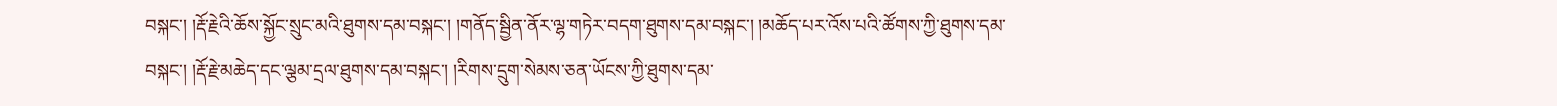བསྐང་། །རྡོ་རྗེའི་ཆོས་སྐྱོང་སྲུང་མའི་ཐུགས་དམ་བསྐང་། །གནོད་སྦྱིན་ནོར་ལྷ་གཏེར་བདག་ཐུགས་དམ་བསྐང་། །མཆོད་པར་འོས་པའི་ཚོགས་ཀྱི་ཐུགས་དམ་བསྐང་། །རྡོ་རྗེ་མཆེད་དང་ལྕམ་དྲལ་ཐུགས་དམ་བསྐང་། །རིགས་དྲུག་སེམས་ཅན་ཡོངས་ཀྱི་ཐུགས་དམ་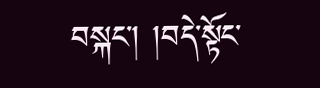བསྐང་། །བདེ་སྟོང་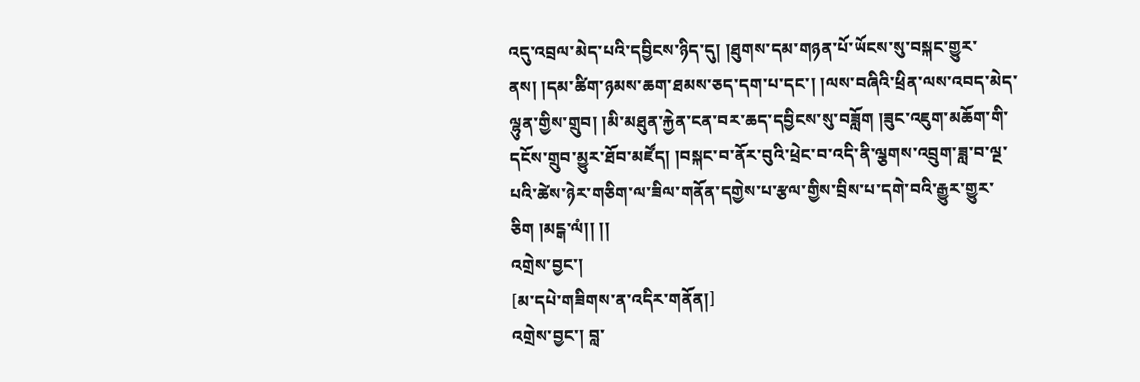འདུ་འབྲལ་མེད་པའི་དབྱིངས་ཉིད་དུ། །ཐུགས་དམ་གཉན་པོ་ཡོངས་སུ་བསྐང་གྱུར་ནས། །དམ་ཚིག་ཉམས་ཆག་ཐམས་ཅད་དག་པ་དང་། །ལས་བཞིའི་ཕྲིན་ལས་འབད་མེད་ལྷུན་གྱིས་གྲུབ། །མི་མཐུན་རྐྱེན་ངན་བར་ཆད་དབྱིངས་སུ་བཟློག །ཟུང་འཇུག་མཆོག་གི་དངོས་གྲུབ་མྱུར་ཐོབ་མཛོད། །བསྐང་བ་ནོར་བུའི་ཕྲེང་བ་འདི་ནི་ལྕགས་འབྲུག་ཟླ་བ་ལྔ་པའི་ཚེས་ཉེར་གཅིག་ལ་ཟིལ་གནོན་དགྱེས་པ་རྩལ་གྱིས་བྲིས་པ་དགེ་བའི་རྒྱུར་གྱུར་ཅིག །མངྒ་ལཾ།། །།
འགྲེས་བྱང་།
[མ་དཔེ་གཟིགས་ན་འདིར་གནོན།]
འགྲེས་བྱང་། བླ་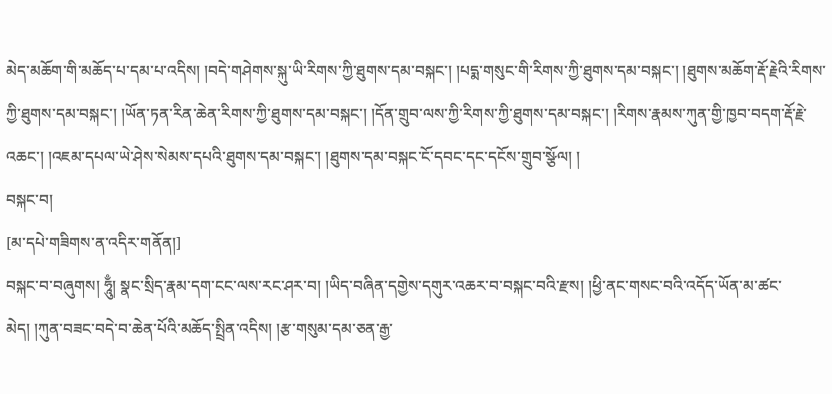མེད་མཆོག་གི་མཆོད་པ་དམ་པ་འདིས། །བདེ་གཤེགས་སྐུ་ཡི་རིགས་ཀྱི་ཐུགས་དམ་བསྐང་། །པདྨ་གསུང་གི་རིགས་ཀྱི་ཐུགས་དམ་བསྐང་། །ཐུགས་མཆོག་རྡོ་རྗེའི་རིགས་ཀྱི་ཐུགས་དམ་བསྐང་། །ཡོན་ཏན་རིན་ཆེན་རིགས་ཀྱི་ཐུགས་དམ་བསྐང་། །དོན་གྲུབ་ལས་ཀྱི་རིགས་ཀྱི་ཐུགས་དམ་བསྐང་། །རིགས་རྣམས་ཀུན་གྱི་ཁྱབ་བདག་རྡོ་རྗེ་འཆང་། །འཇམ་དཔལ་ཡེ་ཤེས་སེམས་དཔའི་ཐུགས་དམ་བསྐང་། །ཐུགས་དམ་བསྐང་ངོ་དབང་དང་དངོས་གྲུབ་སྩོལ། །
བསྐང་བ།
[མ་དཔེ་གཟིགས་ན་འདིར་གནོན།]
བསྐང་བ་བཞུགས། ཧཱུྃ། སྣང་སྲིད་རྣམ་དག་ངང་ལས་རང་ཤར་བ། །ཡིད་བཞིན་དགྱེས་དགུར་འཆར་བ་བསྐང་བའི་རྫས། །ཕྱི་ནང་གསང་བའི་འདོད་ཡོན་མ་ཚང་མེད། །ཀུན་བཟང་བདེ་བ་ཆེན་པོའི་མཆོད་སྤྲིན་འདིས། །རྩ་གསུམ་དམ་ཅན་རྒྱ་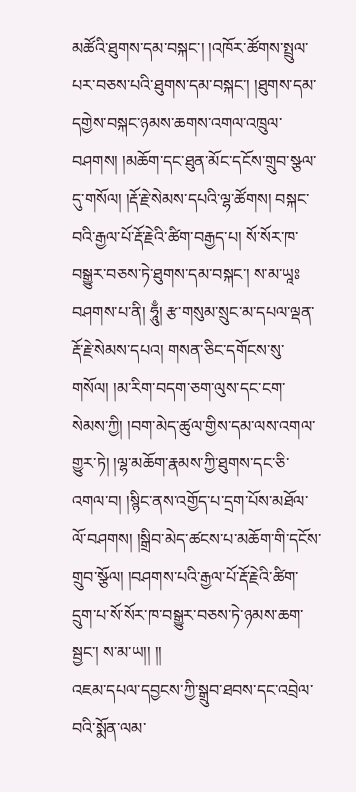མཚོའི་ཐུགས་དམ་བསྐང་། །འཁོར་ཚོགས་སྤྲུལ་པར་བཅས་པའི་ཐུགས་དམ་བསྐང་། །ཐུགས་དམ་དགྱེས་བསྐང་ཉམས་ཆགས་འགལ་འཁྲུལ་བཤགས། །མཆོག་དང་ཐུན་མོང་དངོས་གྲུབ་སྩལ་དུ་གསོལ། །རྡོ་རྗེ་སེམས་དཔའི་ལྷ་ཚོགས། བསྐང་བའི་རྒྱལ་པོ་རྡོ་རྗེའི་ཚིག་བརྒྱད་པ། སོ་སོར་ཁ་བསྒྱུར་བཅས་ཏེ་ཐུགས་དམ་བསྐང་། ས་མ་ཡཱཿ བཤགས་པ་ནི། ཧཱུྃ། རྩ་གསུམ་སྲུང་མ་དཔལ་ལྡན་རྡོ་རྗེ་སེམས་དཔའ། གསན་ཅིང་དགོངས་སུ་གསོལ། །མ་རིག་བདག་ཅག་ལུས་དང་ངག་སེམས་ཀྱི། །བག་མེད་ཚུལ་གྱིས་དམ་ལས་འགལ་གྱུར་ཏེ། །ལྷ་མཆོག་རྣམས་ཀྱི་ཐུགས་དང་ཅི་འགལ་བ། །སྙིང་ནས་འགྱོད་པ་དྲག་པོས་མཐོལ་ལོ་བཤགས། །སྒྲིབ་མེད་ཚངས་པ་མཆོག་གི་དངོས་གྲུབ་སྩོལ། །བཤགས་པའི་རྒྱལ་པོ་རྡོ་རྗེའི་ཚིག་དྲུག་པ་སོ་སོར་ཁ་བསྒྱུར་བཅས་ཏེ་ཉམས་ཆག་སྦྱང་། ས་མ་ཡ།། །།
འཇམ་དཔལ་དབྱངས་ཀྱི་སྒྲུབ་ཐབས་དང་འབྲེལ་བའི་སྨོན་ལམ་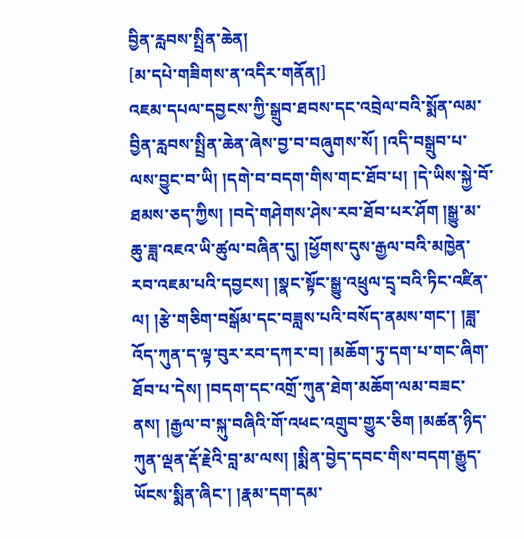བྱིན་རླབས་སྤྲིན་ཆེན།
[མ་དཔེ་གཟིགས་ན་འདིར་གནོན།]
འཇམ་དཔལ་དབྱངས་ཀྱི་སྒྲུབ་ཐབས་དང་འབྲེལ་བའི་སྨོན་ལམ་བྱིན་རླབས་སྤྲིན་ཆེན་ཞེས་བྱ་བ་བཞུགས་སོ། །འདི་བསྒྲུབ་པ་ལས་བྱུང་བ་ཡི། །དགེ་བ་བདག་གིས་གང་ཐོབ་པ། །དེ་ཡིས་སྐྱེ་བོ་ཐམས་ཅད་ཀྱིས། །བདེ་གཤེགས་ཤེས་རབ་ཐོབ་པར་ཤོག །སྒྱུ་མ་ཆུ་ཟླ་འཇའ་ཡི་ཚུལ་བཞིན་དུ། །ཕྱོགས་དུས་རྒྱལ་བའི་མཁྱེན་རབ་འཇམ་པའི་དབྱངས། །སྣང་སྟོང་སྒྱུ་འཕྲུལ་དྲྭ་བའི་ཏིང་འཛིན་ལ། །རྩེ་གཅིག་བསྒོམ་དང་བཟླས་པའི་བསོད་ནམས་གང་། །ཟླ་འོད་ཀུན་ད་ལྟ་བུར་རབ་དཀར་བ། །མཆོག་ཏུ་དག་པ་གང་ཞིག་ཐོབ་པ་དེས། །བདག་དང་འགྲོ་ཀུན་ཐེག་མཆོག་ལམ་བཟང་ནས། །རྒྱལ་བ་སྐུ་བཞིའི་གོ་འཕང་འགྲུབ་གྱུར་ཅིག །མཚན་ཉིད་ཀུན་ལྡན་རྡོ་རྗེའི་བླ་མ་ལས། །སྨིན་བྱེད་དབང་གིས་བདག་རྒྱུད་ཡོངས་སྨིན་ཞིང་། །རྣམ་དག་དམ་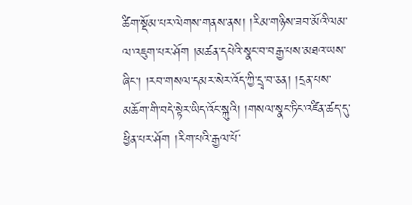ཚིག་སྡོམ་པར་ལེགས་གནས་ནས། །རིམ་གཉིས་ཟབ་མོའི་ལམ་ལ་འཇུག་པར་ཤོག །མཚན་དཔེའི་སྣང་བ་བརྒྱ་པས་མཐའ་ཡས་ཞིང་། །རབ་གསལ་དམར་སེར་འོད་ཀྱི་དྲྭ་བ་ཅན། །དྲན་པས་མཆོག་གི་བདེ་སྟེར་ཡིད་འོང་སྐུའི། །གསལ་སྣང་ཏིང་འཛིན་ཚད་དུ་ཕྱིན་པར་ཤོག །རིག་པའི་རྒྱལ་པོ་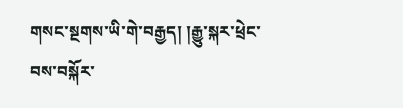གསང་སྔགས་ཡི་གེ་བརྒྱད། །རྒྱུ་སྐར་ཕྲེང་བས་བསྐོར་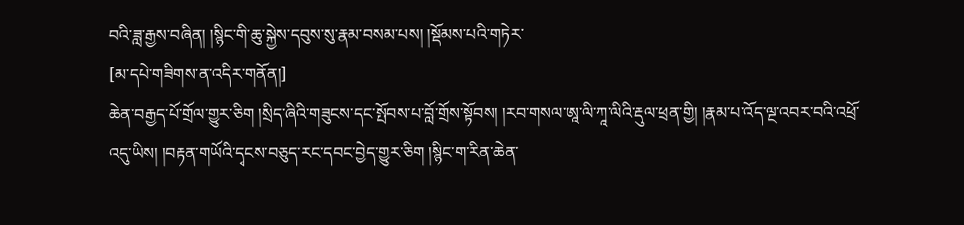བའི་ཟླ་རྒྱས་བཞིན། །སྙིང་གི་ཆུ་སྐྱེས་དབུས་སུ་རྣམ་བསམ་པས། །སྡོམས་པའི་གཏེར་
[མ་དཔེ་གཟིགས་ན་འདིར་གནོན།]
ཆེན་བརྒྱད་པོ་གྲོལ་གྱུར་ཅིག །སྲིད་ཞིའི་གཟུངས་དང་སྤོབས་པ་བློ་གྲོས་སྟོབས། །རབ་གསལ་ཨཱ་ལི་ཀཱ་ལིའི་རྡུལ་ཕྲན་གྱི། །རྣམ་པ་འོད་ལྔ་འབར་བའི་འཕྲོ་འདུ་ཡིས། །བརྟན་གཡོའི་དྭངས་བཅུད་རང་དབང་བྱེད་གྱུར་ཅིག །སྙིང་ག་རིན་ཆེན་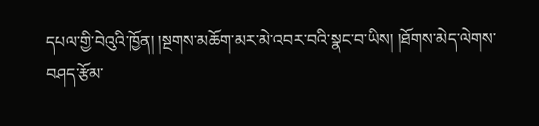དཔལ་གྱི་བེའུའི་ཁྱོན། །སྔགས་མཆོག་མར་མེ་འབར་བའི་སྣང་བ་ཡིས། །ཐོགས་མེད་ལེགས་བཤད་རྩོམ་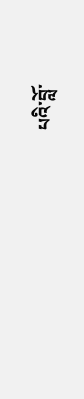པའི་བློ་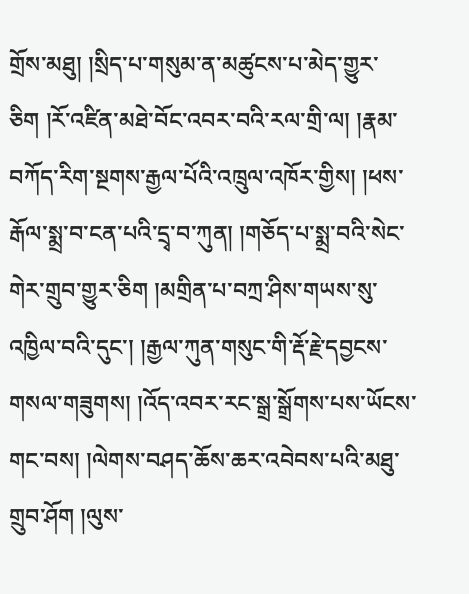གྲོས་མཐུ། །སྲིད་པ་གསུམ་ན་མཚུངས་པ་མེད་གྱུར་ཅིག །རོ་འཛིན་མཐེ་བོང་འབར་བའི་རལ་གྲི་ལ། །རྣམ་བཀོད་རིག་སྔགས་རྒྱལ་པོའི་འཁྲུལ་འཁོར་གྱིས། །ཕས་རྒོལ་སྨྲ་བ་ངན་པའི་དྲྭ་བ་ཀུན། །གཅོད་པ་སྨྲ་བའི་སེང་གེར་གྲུབ་གྱུར་ཅིག །མགྲིན་པ་བཀྲ་ཤིས་གཡས་སུ་འཁྱིལ་བའི་དུང་། །རྒྱལ་ཀུན་གསུང་གི་རྡོ་རྗེ་དབྱངས་གསལ་གཟུགས། །འོད་འབར་རང་སྒྲ་སྒྲོགས་པས་ཡོངས་གང་བས། །ལེགས་བཤད་ཆོས་ཆར་འབེབས་པའི་མཐུ་གྲུབ་ཤོག །ལུས་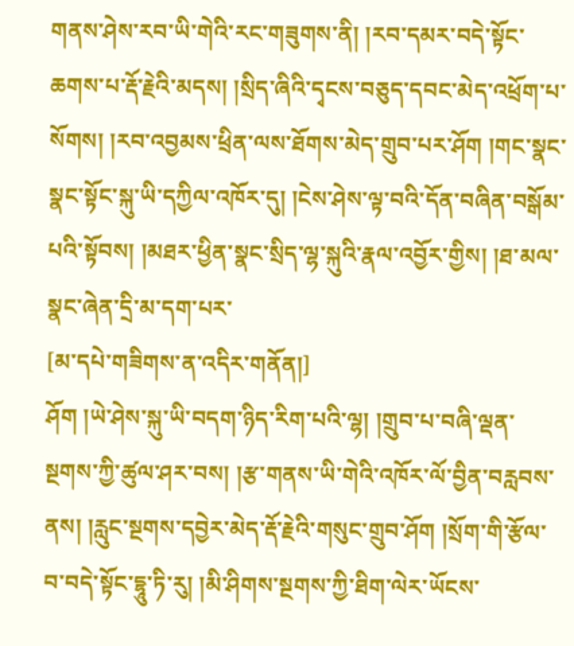གནས་ཤེས་རབ་ཡི་གེའི་རང་གཟུགས་ནི། །རབ་དམར་བདེ་སྟོང་ཆགས་པ་རྡོ་རྗེའི་མདས། །སྲིད་ཞིའི་དྭངས་བཅུད་དབང་མེད་འཕྲོག་པ་སོགས། །རབ་འབྱམས་ཕྲིན་ལས་ཐོགས་མེད་གྲུབ་པར་ཤོག །གང་སྣང་སྣང་སྟོང་སྐུ་ཡི་དཀྱིལ་འཁོར་དུ། །ངེས་ཤེས་ལྟ་བའི་དོན་བཞིན་བསྒོམ་པའི་སྟོབས། །མཐར་ཕྱིན་སྣང་སྲིད་ལྷ་སྐུའི་རྣལ་འབྱོར་གྱིས། །ཐ་མལ་སྣང་ཞེན་དྲི་མ་དག་པར་
[མ་དཔེ་གཟིགས་ན་འདིར་གནོན།]
ཤོག །ཡེ་ཤེས་སྐུ་ཡི་བདག་ཉིད་རིག་པའི་ལྷ། །གྲུབ་པ་བཞི་ལྡན་སྔགས་ཀྱི་ཚུལ་ཤར་བས། །རྩ་གནས་ཡི་གེའི་འཁོར་ལོ་བྱིན་བརླབས་ནས། །རླུང་སྔགས་དབྱེར་མེད་རྡོ་རྗེའི་གསུང་གྲུབ་ཤོག །སྲོག་གི་རྩོལ་བ་བདེ་སྟོང་དྷཱུ་ཏི་རུ། །མི་ཤིགས་སྔགས་ཀྱི་ཐིག་ལེར་ཡོངས་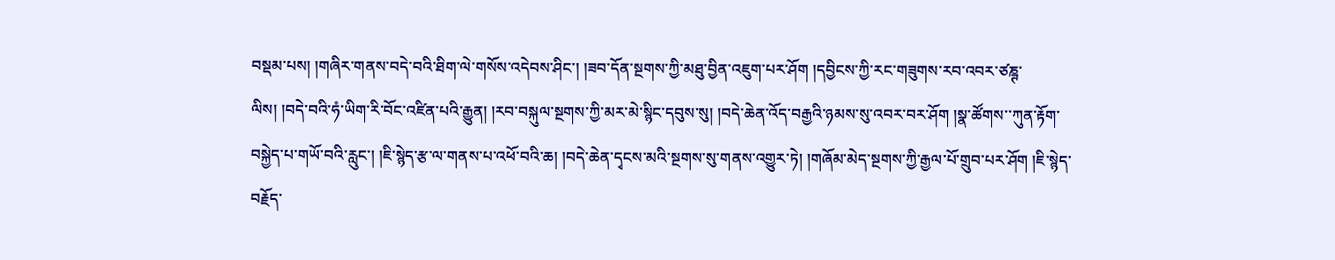བསྡམ་པས། །གཞིར་གནས་བདེ་བའི་ཐིག་ལེ་གསོས་འདེབས་ཤིང་། །ཟབ་དོན་སྔགས་ཀྱི་མཐུ་བྱིན་འཇུག་པར་ཤོག །དབྱིངས་ཀྱི་རང་གཟུགས་རབ་འབར་ཙཎྚ་ལིས། །བདེ་བའི་ཧཾ་ཡིག་རི་བོང་འཛིན་པའི་རྒྱུན། །རབ་བསྐུལ་སྔགས་ཀྱི་མར་མེ་སྙིང་དབུས་སུ། །བདེ་ཆེན་འོད་བརྒྱའི་ཉམས་སུ་འབར་བར་ཤོག །སྣ་ཚོགས་་ཀུན་རྟོག་བསྐྱེད་པ་གཡོ་བའི་རླུང་། །ཇི་སྙེད་རྩ་ལ་གནས་པ་འཕོ་བའི་ཆ། །བདེ་ཆེན་དྭངས་མའི་སྔགས་སུ་གནས་འགྱུར་ཏེ། །གཞོམ་མེད་སྔགས་ཀྱི་རྒྱལ་པོ་གྲུབ་པར་ཤོག །ཇི་སྙེད་བརྗོད་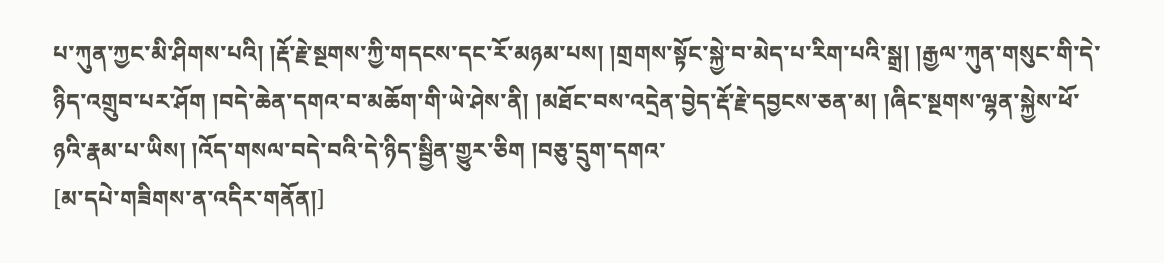པ་ཀུན་ཀྱང་མི་ཤིགས་པའི། །རྡོ་རྗེ་སྔགས་ཀྱི་གདངས་དང་རོ་མཉམ་པས། །གྲགས་སྟོང་སྐྱེ་བ་མེད་པ་རིག་པའི་སྒྲ། །རྒྱལ་ཀུན་གསུང་གི་དེ་ཉིད་འགྲུབ་པར་ཤོག །བདེ་ཆེན་དགའ་བ་མཆོག་གི་ཡེ་ཤེས་ནི། །མཐོང་བས་འདྲེན་བྱེད་རྡོ་རྗེ་དབྱངས་ཅན་མ། །ཞིང་སྔགས་ལྷན་སྐྱེས་ཕོ་ཉའི་རྣམ་པ་ཡིས། །འོད་གསལ་བདེ་བའི་དེ་ཉིད་སྦྱིན་གྱུར་ཅིག །བཅུ་དྲུག་དགའ་
[མ་དཔེ་གཟིགས་ན་འདིར་གནོན།]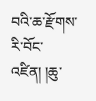བའི་ཆ་རྫོགས་རི་བོང་འཛིན། །ཆུ་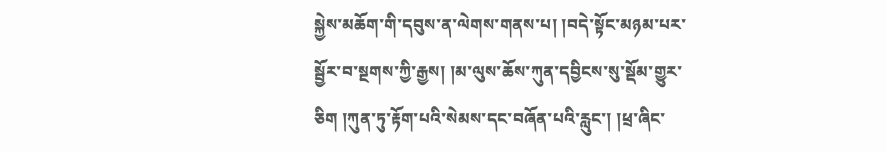སྐྱེས་མཆོག་གི་དབུས་ན་ལེགས་གནས་པ། །བདེ་སྟོང་མཉམ་པར་སྦྱོར་བ་སྔགས་ཀྱི་རྒྱས། །མ་ལུས་ཆོས་ཀུན་དབྱིངས་སུ་སྡོམ་གྱུར་ཅིག །ཀུན་ཏུ་རྟོག་པའི་སེམས་དང་བཞོན་པའི་རླུང་། །ཕྲ་ཞིང་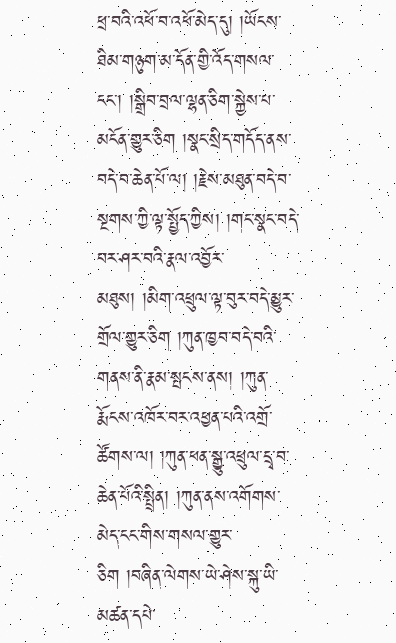ཕྲ་བའི་འཕོ་བ་འཕོ་མེད་དུ། །ཡོངས་ཐིམ་གཉུག་མ་དོན་གྱི་འོད་གསལ་ངང་། །སྒྲིབ་བྲལ་ལྷན་ཅིག་སྐྱེས་པ་མངོན་གྱུར་ཅིག །སྣང་སྲིད་གདོད་ནས་བདེ་བ་ཆེན་པོ་ལ། །རྗེས་མཐུན་བདེ་བ་སྔགས་ཀྱི་ལྟ་སྤྱོད་ཀྱིས། །གང་སྣང་བདེ་བར་ཤར་བའི་རྣལ་འབྱོར་མཐུས། །མིག་འཕྲུལ་ལྟ་བུར་བདེ་མྱུར་གྲོལ་གྱུར་ཅིག །ཀུན་ཁྱབ་བདེ་བའི་གནས་ནི་རྣམ་སྤངས་ནས། །ཀུན་རྨོངས་འཁོར་བར་འཕྱན་པའི་འགྲོ་ཚོགས་ལ། །ཀུན་ཕན་སྒྱུ་འཕྲུལ་དྲྭ་བ་ཆེན་པོའི་སྤྲིན། །ཀུན་ནས་འགོགས་མེད་ངང་གིས་གསལ་གྱུར་ཅིག །བཞིན་ལེགས་ཡེ་ཤེས་སྐུ་ཡི་མཚན་དཔེ་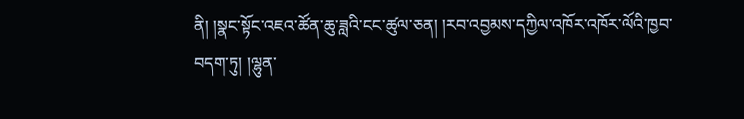ནི། །སྣང་སྟོང་འཇའ་ཚོན་ཆུ་ཟླའི་ངང་ཚུལ་ཅན། །རབ་འབྱམས་དཀྱིལ་འཁོར་འཁོར་ལོའི་ཁྱབ་བདག་ཏུ། །ལྷུན་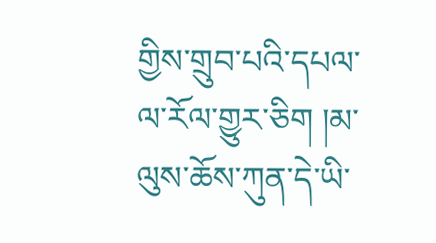གྱིས་གྲུབ་པའི་དཔལ་ལ་རོལ་གྱུར་ཅིག །མ་ལུས་ཆོས་ཀུན་དེ་ཡི་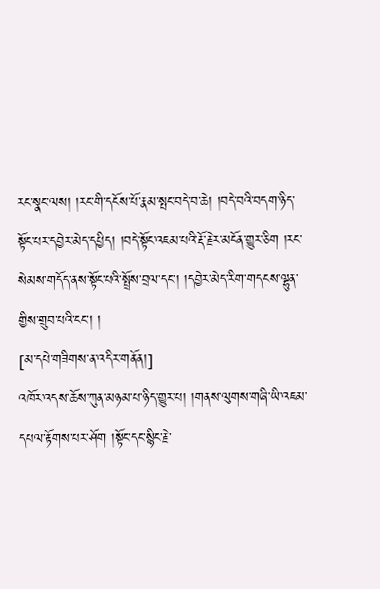རང་སྣང་ལས། །རང་གི་དངོས་པོ་རྣམ་སྤང་བདེ་བ་ཆེ། །བདེ་བའི་བདག་ཉིད་སྟོང་པར་དབྱེར་མེད་དཔྱིད། །བདེ་སྟོང་འཇམ་པའི་རྡོ་རྗེར་མངོན་གྱུར་ཅིག །རང་སེམས་གདོད་ནས་སྟོང་པའི་སྤྲོས་བྲལ་དང་། །དབྱེར་མེད་རིག་གདངས་ལྷུན་གྱིས་གྲུབ་པའི་ངང་། །
[མ་དཔེ་གཟིགས་ན་འདིར་གནོན།]
འཁོར་འདས་ཆོས་ཀུན་མཉམ་པ་ཉིད་གྱུར་པ། །གནས་ལུགས་གཞི་ཡི་འཇམ་དཔལ་རྟོགས་པར་ཤོག །སྟོང་དང་སྙིང་རྗེ་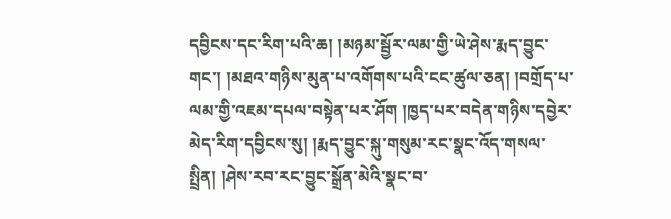དབྱིངས་དང་རིག་པའི་ཆ། །མཉམ་སྦྱོར་ལམ་གྱི་ཡེ་ཤེས་རྨད་བྱུང་གང་། །མཐའ་གཉིས་མུན་པ་འགོགས་པའི་ངང་ཚུལ་ཅན། །བགྲོད་པ་ལམ་གྱི་འཇམ་དཔལ་བསྟེན་པར་ཤོག །ཁྱད་པར་བདེན་གཉིས་དབྱེར་མེད་རིག་དབྱིངས་སུ། །རྨད་བྱུང་སྐུ་གསུམ་རང་སྣང་འོད་གསལ་སྤྲིན། །ཤེས་རབ་རང་བྱུང་སྒྲོན་མེའི་སྣང་བ་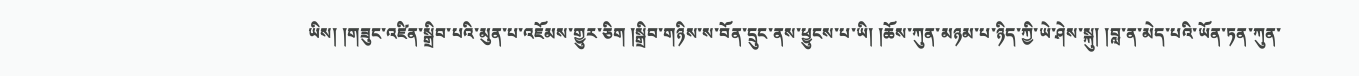ཡིས། །གཟུང་འཛིན་སྒྲིབ་པའི་མུན་པ་འཇོམས་གྱུར་ཅིག །སྒྲིབ་གཉིས་ས་བོན་དྲུང་ནས་ཕྱུངས་པ་ཡི། །ཆོས་ཀུན་མཉམ་པ་ཉིད་ཀྱི་ཡེ་ཤེས་སྐུ། །བླ་ན་མེད་པའི་ཡོན་ཏན་ཀུན་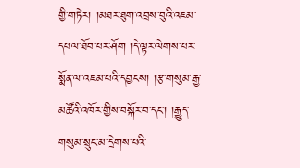གྱི་གཏེར། །མཐར་ཐུག་འབྲས་བུའི་འཇམ་དཔལ་ཐོབ་པར་ཤོག །དེ་ལྟར་ལེགས་པར་སྨོན་ལ་འཇམ་པའི་དབྱངས། །རྩ་གསུམ་རྒྱ་མཚོའི་འཁོར་གྱིས་བསྐོར་བ་དང་། །རྒྱུད་གསུམ་སྲུང་མ་དྲེགས་པའི་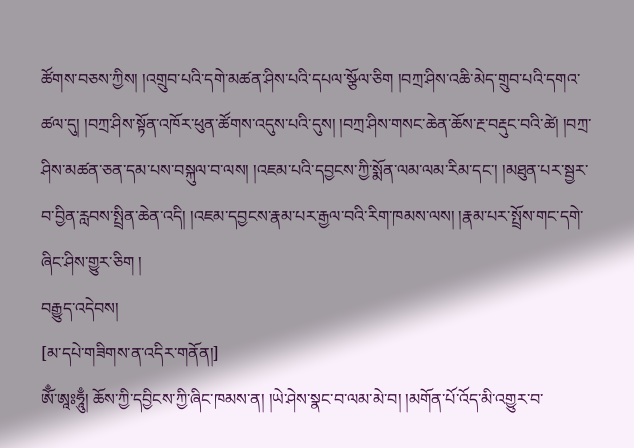ཚོགས་བཅས་ཀྱིས། །འགྲུབ་པའི་དགེ་མཚན་ཤིས་པའི་དཔལ་སྩོལ་ཅིག །བཀྲ་ཤིས་འཆི་མེད་གྲུབ་པའི་དགའ་ཚལ་དུ། །བཀྲ་ཤིས་སྟོན་འཁོར་ཕུན་ཚོགས་འདུས་པའི་དུས། །བཀྲ་ཤིས་གསང་ཆེན་ཆོས་རྔ་བརྡུང་བའི་ཚེ། །བཀྲ་ཤིས་མཚན་ཅན་དམ་པས་བསྐུལ་བ་ལས། །འཇམ་པའི་དབྱངས་ཀྱི་སྨོན་ལམ་ལམ་རིམ་དང་། །མཐུན་པར་སྦྱར་བ་བྱིན་རླབས་སྤྲིན་ཆེན་འདི། །འཇམ་དབྱངས་རྣམ་པར་རྒྱལ་བའི་རིག་ཁམས་ལས། །རྣམ་པར་སྤྲོས་གང་དགེ་ཞིང་ཤིས་གྱུར་ཅིག །
བརྒྱུད་འདེབས།
[མ་དཔེ་གཟིགས་ན་འདིར་གནོན།]
ཨོྃ་ཨཱཿཧཱུྃ། ཆོས་ཀྱི་དབྱིངས་ཀྱི་ཞིང་ཁམས་ན། །ཡེ་ཤེས་སྣང་བ་ལམ་མེ་བ། །མགོན་པོ་འོད་མི་འགྱུར་བ་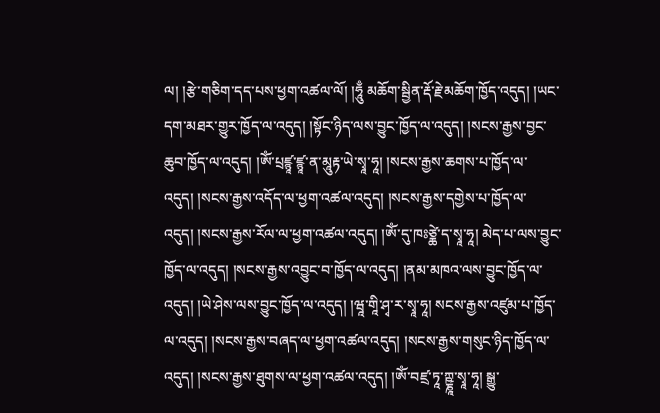ལ། །རྩེ་གཅིག་དད་པས་ཕྱག་འཚལ་ལོ། །ཧཱུྃ མཆོག་སྦྱིན་རྡོ་རྗེ་མཆོག་ཁྱོད་འདུད། །ཡང་དག་མཐར་གྱུར་ཁྱོད་ལ་འདུད། །སྟོང་ཉིད་ལས་བྱུང་ཁྱོད་ལ་འདུད། །སངས་རྒྱས་བྱང་ཆུབ་ཁྱོད་ལ་འདུད། །ཨོཾ་པྲཛྙཱ་ཛྙཱ་ན་མཱུརྟ་ཡེ་སྭཱ་ཧཱ། །སངས་རྒྱས་ཆགས་པ་ཁྱོད་ལ་འདུད། །སངས་རྒྱས་འདོད་ལ་ཕྱག་འཚལ་འདུད། །སངས་རྒྱས་དགྱེས་པ་ཁྱོད་ལ་འདུད། །སངས་རྒྱས་རོལ་ལ་ཕྱག་འཚལ་འདུད། །ཨོཾ་དུ་ཁཿཙྖེ་ད་སྭཱ་ཧཱ། མེད་པ་ལས་བྱུང་ཁྱོད་ལ་འདུད། །སངས་རྒྱས་འབྱུང་བ་ཁྱོད་ལ་འདུད། །ནམ་མཁའ་ལས་བྱུང་ཁྱོད་ལ་འདུད། །ཡེ་ཤེས་ལས་བྱུང་ཁྱོད་ལ་འདུད། །ཝཱ་གཱི་ཤྭ་ར་སྭཱ་ཧཱ། སངས་རྒྱས་འཛུམ་པ་ཁྱོད་ལ་འདུད། །སངས་རྒྱས་བཞད་ལ་ཕྱག་འཚལ་འདུད། །སངས་རྒྱས་གསུང་ཉིད་ཁྱོད་ལ་འདུད། །སངས་རྒྱས་ཐུགས་ལ་ཕྱག་འཚལ་འདུད། །ཨོཾ་བཛྲ་ཏཱ་ཀྵྞཱ་སྭཱ་ཧཱ། སྒྱུ་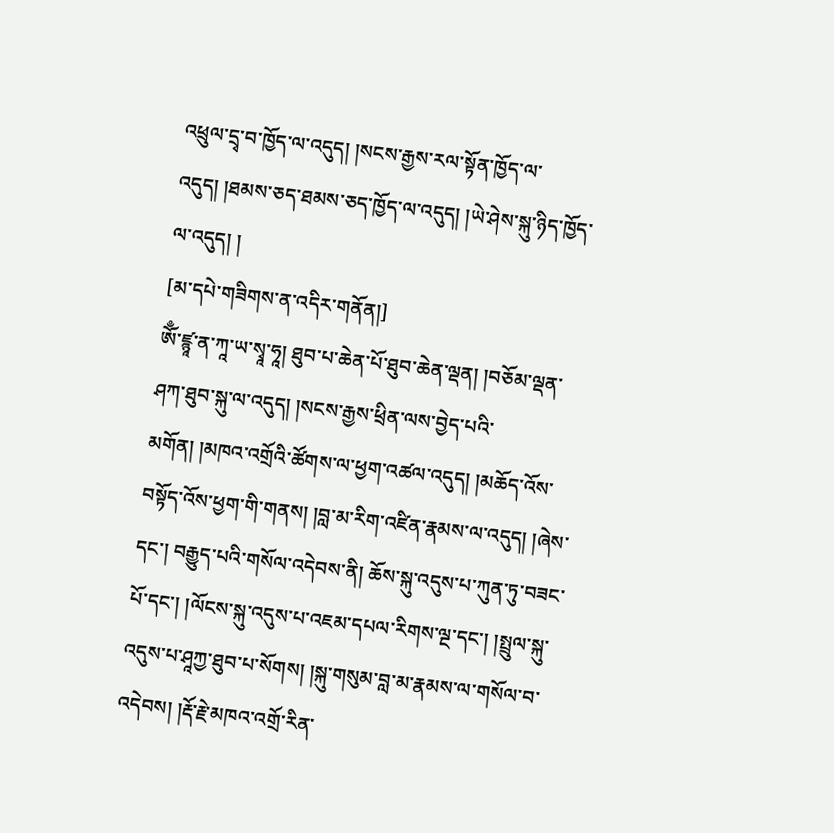འཕྲུལ་དྲྭ་བ་ཁྱོད་ལ་འདུད། །སངས་རྒྱས་རལ་སྟོན་ཁྱོད་ལ་འདུད། །ཐམས་ཅད་ཐམས་ཅད་ཁྱོད་ལ་འདུད། །ཡེ་ཤེས་སྐུ་ཉིད་ཁྱོད་ལ་འདུད། །
[མ་དཔེ་གཟིགས་ན་འདིར་གནོན།]
ཨོྃ་ཛྙཱ་ན་ཀཱ་ཡ་སྭཱ་ཧཱ། ཐུབ་པ་ཆེན་པོ་ཐུབ་ཆེན་ལྡན། །བཅོམ་ལྡན་ཤཀ་ཐུབ་སྐུ་ལ་འདུད། །སངས་རྒྱས་ཕྲིན་ལས་བྱེད་པའི་མགོན། །མཁའ་འགྲོའི་ཚོགས་ལ་ཕྱག་འཚལ་འདུད། །མཆོད་འོས་བསྟོད་འོས་ཕྱག་གི་གནས། །བླ་མ་རིག་འཛིན་རྣམས་ལ་འདུད། །ཞེས་དང་། བརྒྱུད་པའི་གསོལ་འདེབས་ནི། ཆོས་སྐུ་འདུས་པ་ཀུན་ཏུ་བཟང་པོ་དང་། །ལོངས་སྐུ་འདུས་པ་འཇམ་དཔལ་རིགས་ལྔ་དང་། །སྤྲུལ་སྐུ་འདུས་པ་ཤཱཀྱ་ཐུབ་པ་སོགས། །སྐུ་གསུམ་བླ་མ་རྣམས་ལ་གསོལ་བ་འདེབས། །རྡོ་རྗེ་མཁའ་འགྲོ་རིན་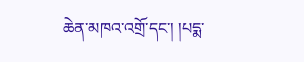ཆེན་མཁའ་འགྲོ་དང་། །པདྨ་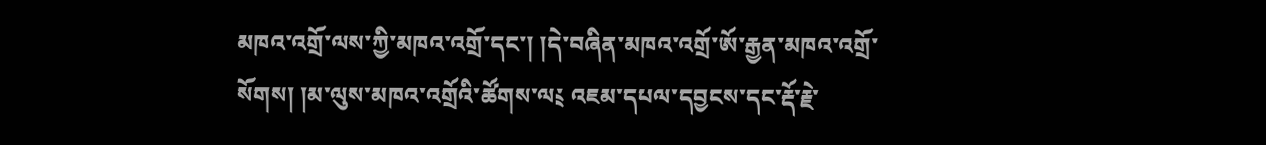མཁའ་འགྲོ་ལས་ཀྱི་མཁའ་འགྲོ་དང་། །དེ་བཞིན་མཁའ་འགྲོ་ཨོ་རྒྱན་མཁའ་འགྲོ་སོགས། །མ་ལུས་མཁའ་འགྲོའི་ཚོགས་ལ༴ འཇམ་དཔལ་དབྱངས་དང་རྡོ་རྗེ་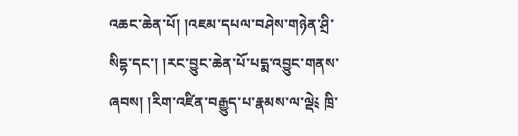འཆང་ཆེན་པོ། །འཇམ་དཔལ་བཤེས་གཉེན་ཤྲི་སིདྷ་དང་། །རང་བྱུང་ཆེན་པོ་པདྨ་འབྱུང་གནས་ཞབས། །རིག་འཛིན་བརྒྱུད་པ་རྣམས་ལ་ལྡེ༴ ཁྲི་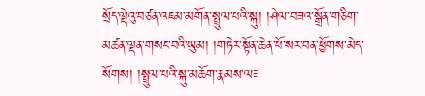སྲོད་ལྡེའུ་བཙན་འཇམ་མགོན་སྤྲུལ་པའི་སྐུ། །ཤེལ་བཟའ་སྒྲོན་གཅིག་མཚན་ལྡན་གསང་བའི་ཡུམ། །གཏེར་སྟོན་ཆེན་པོ་སར་བན་ཕྱོགས་མེད་སོགས། །སྤྲུལ་པའི་སྐུ་མཆོག་རྣམས་ལ༴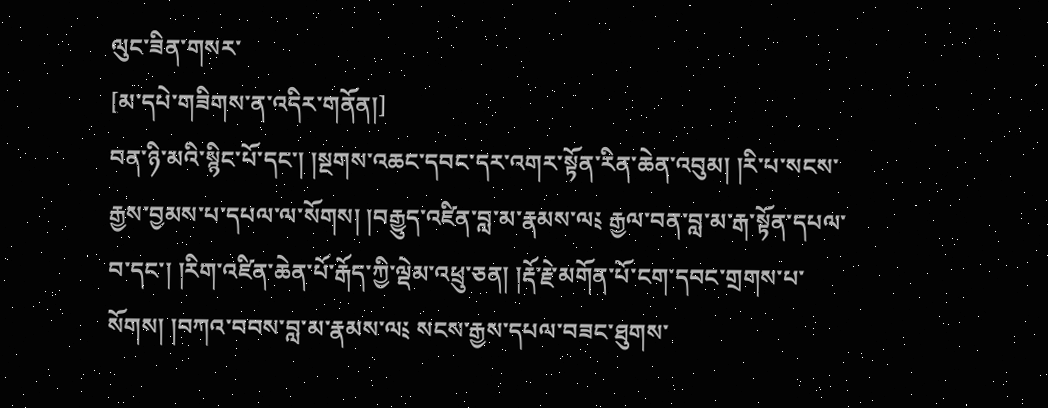ལུང་ཟིན་གསར་
[མ་དཔེ་གཟིགས་ན་འདིར་གནོན།]
བན་ཉི་མའི་སྙིང་པོ་དང་། །སྔགས་འཆང་དབང་དར་འགར་སྟོན་རིན་ཆེན་འབུམ། །རི་པ་སངས་རྒྱས་བྱམས་པ་དཔལ་ལ་སོགས། །བརྒྱུད་འཛིན་བླ་མ་རྣམས་ལ༴ རྒྱལ་བན་བླ་མ་རྒ་སྟོན་དཔལ་བ་དང་། །རིག་འཛིན་ཆེན་པོ་རྒོད་ཀྱི་ལྡེམ་འཕྲུ་ཅན། །རྡོ་རྗེ་མགོན་པོ་ངག་དབང་གྲགས་པ་སོགས། །བཀའ་བབས་བླ་མ་རྣམས་ལ༴ སངས་རྒྱས་དཔལ་བཟང་ཐུགས་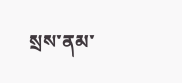སྲས་ནམ་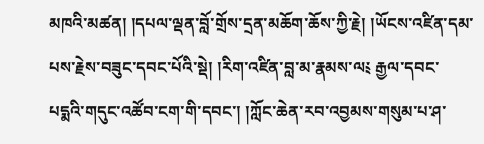མཁའི་མཚན། །དཔལ་ལྡན་བློ་གྲོས་དྲན་མཆོག་ཆོས་ཀྱི་རྗེ། །ཡོངས་འཛིན་དམ་པས་རྗེས་བཟུང་དབང་པོའི་སྡེ། །རིག་འཛིན་བླ་མ་རྣམས་ལ༴ རྒྱལ་དབང་པདྨའི་གདུང་འཚོབ་ངག་གི་དབང་། །ཀློང་ཆེན་རབ་འབྱམས་གསུམ་པ་ཤ་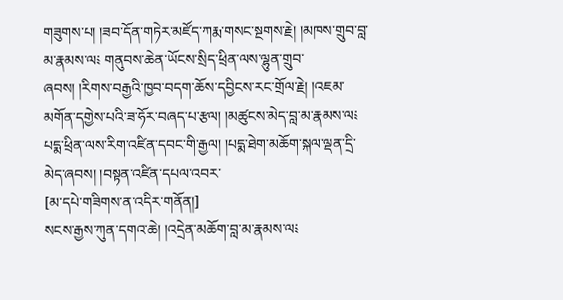གཟུགས་པ། །ཟབ་དོན་གཏེར་མཛོད་ཀརྨ་གསང་སྔགས་རྗེ། །མཁས་གྲུབ་བླ་མ་རྣམས་ལ༴ གནུབས་ཆེན་ཡོངས་སྲིད་ཕྲིན་ལས་ལྷུན་གྲུབ་ཞབས། །རིགས་བརྒྱའི་ཁྱབ་བདག་ཆོས་དབྱིངས་རང་གྲོལ་རྗེ། །འཇམ་མགོན་དགྱེས་པའི་ཟ་ཧོར་བཞད་པ་རྩལ། །མཚུངས་མེད་བླ་མ་རྣམས་ལ༴ པདྨ་ཕྲིན་ལས་རིག་འཛིན་དབང་གི་རྒྱལ། །པདྨ་ཐེག་མཆོག་སྐལ་ལྡན་དྲི་མེད་ཞབས། །བསྟན་འཛིན་དཔལ་འབར་
[མ་དཔེ་གཟིགས་ན་འདིར་གནོན།]
སངས་རྒྱས་ཀུན་དགའ་ཆེ། །འདྲེན་མཆོག་བླ་མ་རྣམས་ལ༴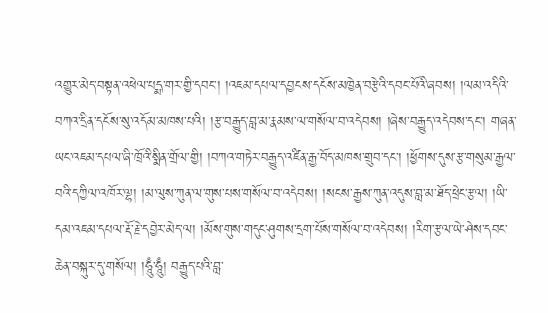འགྱུར་མེད་བསྟན་འཕེལ་པདྨ་གར་གྱི་དབང་། །འཇམ་དཔལ་དབྱངས་དངོས་མཁྱེན་བརྩེའི་དབང་པོའི་ཞབས། །ལམ་འདིའི་བཀའ་དྲིན་དངོས་སུ་འདོམ་མཁས་པའི། །རྩ་བརྒྱུད་བླ་མ་རྣམས་ལ་གསོལ་བ་འདེབས། །ཞེས་བརྒྱུད་འདེབས་དང་། གཞན་ཡང་འཇམ་དཔལ་ཞི་ཁྲོའི་སྨིན་གྲོལ་གྱི། །བཀའ་གཏེར་བརྒྱུད་འཛིན་རྒྱ་བོད་མཁས་གྲུབ་དང་། །ཕྱོགས་དུས་རྩ་གསུམ་རྒྱལ་བའི་དཀྱིལ་འཁོར་ལྷ། །མ་ལུས་ཀུན་ལ་གུས་པས་གསོལ་བ་འདེབས། །སངས་རྒྱས་ཀུན་འདུས་བླ་མ་ཐོད་ཕྲེང་རྩལ། །ཡི་དམ་འཇམ་དཔལ་རྡོ་རྗེ་དབྱེར་མེད་ལ། །མོས་གུས་གདུང་ཤུགས་དྲག་པོས་གསོལ་བ་འདེབས། །རིག་རྩལ་ཡེ་ཤེས་དབང་ཆེན་བསྐུར་དུ་གསོལ། །ཧཱུྃ་ཧཱུྃ། བརྒྱུད་པའི་བླ་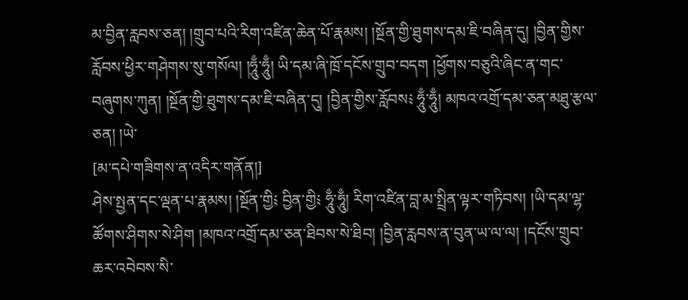མ་བྱིན་རླབས་ཅན། །གྲུབ་པའི་རིག་འཛིན་ཆེན་པོ་རྣམས། །སྔོན་གྱི་ཐུགས་དམ་ཇི་བཞིན་དུ། །བྱིན་གྱིས་རློབས་ཕྱིར་གཤེགས་སུ་གསོལ། །ཧཱུྃ་ཧཱུྃ། ཡི་དམ་ཞི་ཁྲོ་དངོས་གྲུབ་བདག །ཕྱོགས་བཅུའི་ཞིང་ན་གང་བཞུགས་ཀུན། །སྔོན་གྱི་ཐུགས་དམ་ཇི་བཞིན་དུ། །བྱིན་གྱིས་རློབས༴ ཧཱུྃ་ཧཱུྃ། མཁའ་འགྲོ་དམ་ཅན་མཐུ་རྩལ་ཅན། །ཡེ་
[མ་དཔེ་གཟིགས་ན་འདིར་གནོན།]
ཤེས་སྤྱན་དང་ལྡན་པ་རྣམས། །སྔོན་གྱི༴ བྱིན་གྱི༴ ཧཱུྃ་ཧཱུྃ། རིག་འཛིན་བླ་མ་སྤྲིན་ལྟར་གཏིབས། །ཡི་དམ་ལྷ་ཚོགས་ཤིགས་སེ་ཤིག །མཁའ་འགྲོ་དམ་ཅན་ཐིབས་སེ་ཐིབ། །བྱིན་རླབས་ན་བུན་ཡ་ལ་ལ། །དངོས་གྲུབ་ཆར་འབེབས་སི་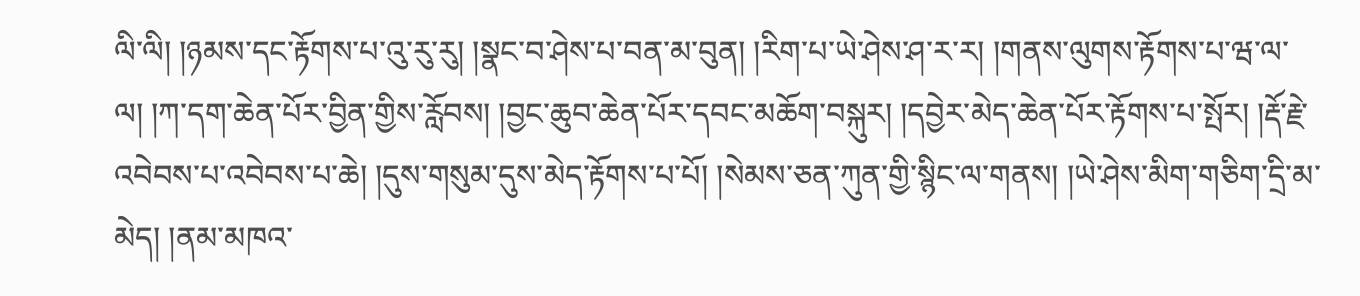ལི་ལི། །ཉམས་དང་རྟོགས་པ་འུ་རུ་རུ། །སྣང་བ་ཤེས་པ་བན་མ་བུན། །རིག་པ་ཡེ་ཤེས་ཤ་ར་ར། །གནས་ལུགས་རྟོགས་པ་ཝ་ལ་ལ། །ཀ་དག་ཆེན་པོར་བྱིན་གྱིས་རློབས། །བྱང་ཆུབ་ཆེན་པོར་དབང་མཆོག་བསྐུར། །དབྱེར་མེད་ཆེན་པོར་རྟོགས་པ་སྤོར། །རྡོ་རྗེ་འབེབས་པ་འབེབས་པ་ཆེ། །དུས་གསུམ་དུས་མེད་རྟོགས་པ་པོ། །སེམས་ཅན་ཀུན་གྱི་སྙིང་ལ་གནས། །ཡེ་ཤེས་མིག་གཅིག་དྲི་མ་མེད། །ནམ་མཁའ་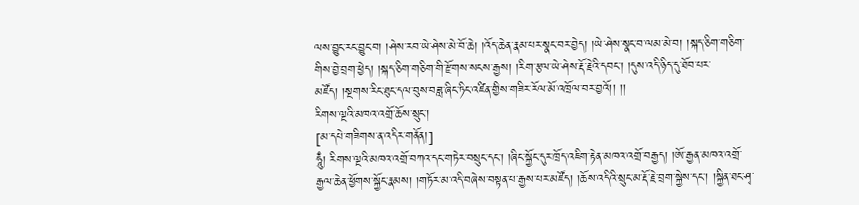ལས་བྱུང་རང་བྱུང་བ། །ཤེས་རབ་ཡེ་ཤེས་མེ་བོ་ཆེ། །འོད་ཆེན་རྣམ་པར་སྣང་བར་བྱེད། །ཡེ་ཤེས་སྣང་བ་ལམ་མེ་བ། །སྐད་ཅིག་གཅིག་གིས་བྱེ་བྲག་ཕྱེད། །སྐད་ཅིག་གཅིག་གི་རྫོགས་སངས་རྒྱས། །རིག་རྩལ་ཡེ་ཤེས་རྡོ་རྗེའི་དབང་། །དུས་འདི་ཉིད་དུ་ཐོབ་པར་མཛོད། །སྔགས་རིང་ཐུང་དལ་བུས་བཟླ་ཞིང་ཏིང་འཛིན་གྱིས་གཟིར་རོལ་མོ་འཁྲོལ་བར་བྱའོ།། །།
རིགས་ལྔའི་མཁའ་འགྲོ་ཆོས་སྲུང་།
[མ་དཔེ་གཟིགས་ན་འདིར་གནོན།]
ཧཱུྃ། རིགས་ལྔའི་མཁའ་འགྲོ་བཀའ་དང་གཏེར་བསྲུང་དང་། །ཞིང་སྐྱོང་དུར་ཁྲོད་འཇིག་རྟེན་མཁའ་འགྲོ་བརྒྱད། །ཨོ་རྒྱན་མཁའ་འགྲོ་རྒྱལ་ཆེན་ཕྱོགས་སྐྱོང་རྣམས། །གཏོར་མ་འདི་བཞེས་བསྟན་པ་རྒྱས་པར་མཛོད། །ཆོས་འདིའི་སྲུང་མ་རྡོ་རྗེ་བྲག་སྐྱེས་དང་། །སྐྱིན་ཐང་ཤྭ་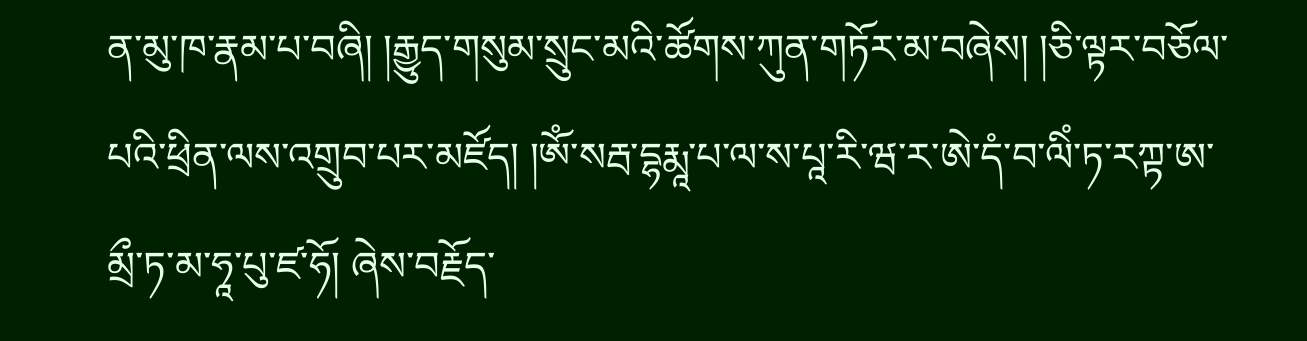ན་མུ་ཁ་རྣམ་པ་བཞི། །རྒྱུད་གསུམ་སྲུང་མའི་ཚོགས་ཀུན་གཏོར་མ་བཞེས། །ཅི་ལྟར་བཅོལ་པའི་ཕྲིན་ལས་འགྲུབ་པར་མཛོད། །ཨོཾ་སརྦ་དྷརྨཱ་པ་ལ་ས་པཱ་རི་ཝ་ར་ཨེ་དཾ་བ་ལིཾ་ཏ་རཀྟ་ཨ་མྲྀ་ཏ་མ་ཧཱ་པུ་ཛ་ཧོ། ཞེས་བརྗོད་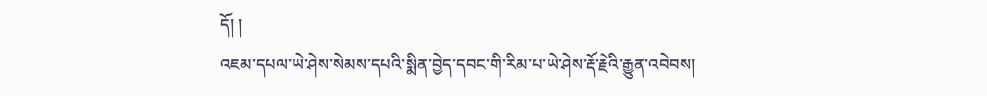དོ། །
འཇམ་དཔལ་ཡེ་ཤེས་སེམས་དཔའི་སྨིན་བྱེད་དབང་གི་རིམ་པ་ཡེ་ཤེས་རྡོ་རྗེའི་རྒྱུན་འབེབས།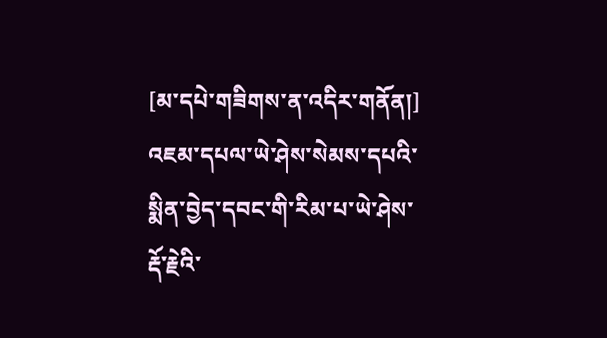[མ་དཔེ་གཟིགས་ན་འདིར་གནོན།]
འཇམ་དཔལ་ཡེ་ཤེས་སེམས་དཔའི་སྨིན་བྱེད་དབང་གི་རིམ་པ་ཡེ་ཤེས་རྡོ་རྗེའི་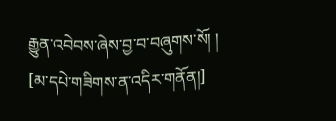རྒྱུན་འབེབས་ཞེས་བྱ་བ་བཞུགས་སོ། །
[མ་དཔེ་གཟིགས་ན་འདིར་གནོན།]